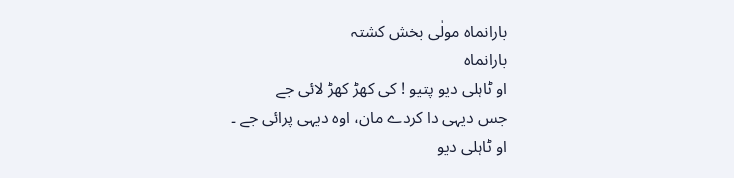بارانماہ مولٰی بخش کشتہ
بارانماہ
او ٹاہلی دیو پتیو ! کی کھڑ کھڑ لائی جے
جس دیہی دا کردے مان، اوہ دیہی پرائی جے ۔
او ٹاہلی دیو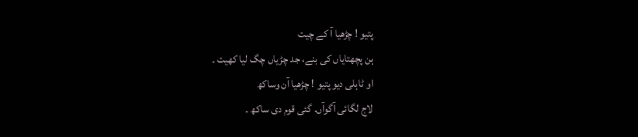پتیو ! چڑھیا آ کے چیت
ہن پچھتایاں کی بنے، جد چڑیاں چگ لیا کھیت ۔
او ٹاہلی دیو پتیو ! چڑھیا آن وساکھ
لاج لگائی آگوآں. گئی قوم دی ساکھ ۔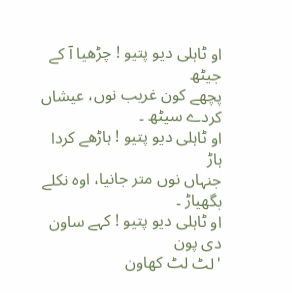او ٹاہلی دیو پتیو ! چڑھیا آ کے جیٹھ
پچھے کون غریب نوں، عیشاں کردے سیٹھ ۔
او ٹاہلی دیو پتیو ! ہاڑھے کردا ہاڑ
جنہاں نوں متر جانیا، اوہ نکلے بگھیاڑ ۔
او ٹاہلی دیو پتیو ! کہے ساون دی پون
'لٹ لٹ کھاون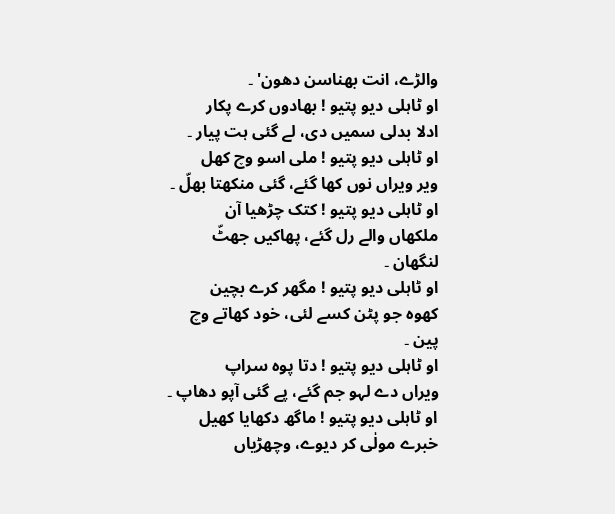والڑے، انت بھناسن دھون' ۔
او ٹاہلی دیو پتیو ! بھادوں کرے پکار
ادلا بدلی سمیں دی، لے گئی ہت پیار ۔
او ٹاہلی دیو پتیو ! ملی اسو وچ کھل
ویر ویراں نوں کھا گئے، گئی منکھتا بھلّ ۔
او ٹاہلی دیو پتیو ! کتک چڑھیا آن
ملکھاں والے رل گئے، پھاکیں جھٹّ لنگھان ۔
او ٹاہلی دیو پتیو ! مگھر کرے بچین
کھوہ جو پٹن کسے لئی، خود کھاتے وچ پین ۔
او ٹاہلی دیو پتیو ! دتا پوہ سراپ
ویراں دے لہو جم گئے، پے گئی آپو دھاپ ۔
او ٹاہلی دیو پتیو ! ماگھ دکھایا کھیل
خبرے مولٰی کر دیوے، وچھڑیاں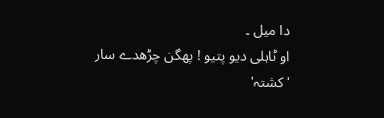دا میل ۔
او ٹاہلی دیو پتیو ! پھگن چڑھدے سار
'کشتہ'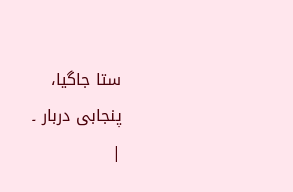ستا جاگیا، پنجابی دربار ۔
|